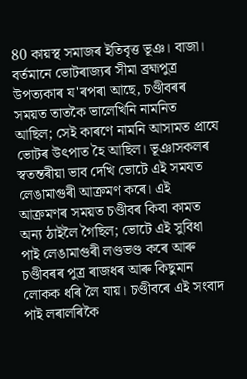80 কায়স্থ সমাজৰ ইতিবৃত্ত ভূঞ। বাজা। বৰ্তমানে ভোটৰাজ্যৰ সীমা ব্ৰহ্মপুত্ৰ উপত্যকাৰ য'ৰপৰা আছে, চণ্ডীবৰৰ সময়ত তাতকৈ ভালেখিনি নামনিত আছিল; সেই কাৰণে নামনি আসামত প্ৰাযে ভোটৰ উৎপাত হৈ আছিল। ভূঞাসকলৰ স্বতন্তৰীয়া ভাব দেখি ভোটে এই সমযত লেঙামাগুৰী আক্ৰমণ কৰে। এই আক্ৰমণৰ সময়ত চণ্ডীবৰ কিবা কামত অন্য ঠাইলৈ গৈছিল; ভোটে এই সুবিধা পাই লেঙামাগুৰী লণ্ডভণ্ড কৰে আৰু চণ্ডীবৰৰ পুত্ৰ ৰাজধৰ আৰু কিছুমান লোকক ধৰি লৈ যায়। চণ্ডীবৰে এই সংবাদ পাই লৰালৰিকৈ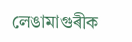লেঙামাগুৰীক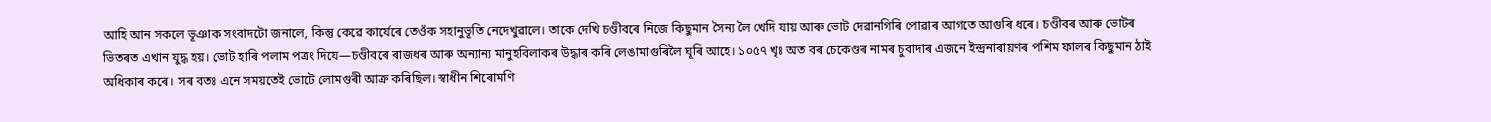আহি আন সকলে ভূঞাক সংবাদটো জনালে, কিন্তু কেৱে কাৰ্যেৰে তেওঁক সহানুভূতি নেদেখুৱালে। তাকে দেখি চণ্ডীবৰে নিজে কিছুমান সৈন্য লৈ খেদি যায় আৰু ভোট দেৱানগিৰি পোৱাৰ আগতে আগুৰি ধৰে। চণ্ডীবৰ আৰু ভোটৰ ভিতৰত এখান যুদ্ধ হয়। ভোট হাৰি পলাম পত্ৰং দিযে—চণ্ডীবৰে ৰাজধৰ আৰু অন্যান্য মানুহবিলাকৰ উদ্ধাৰ কৰি লেঙামাগুৰিলৈ ঘূৰি আহে। ১০৫৭ খৃঃ অত বৰ চেকেণ্ডৰ নামৰ চুবাদাৰ এজনে ইন্দ্ৰনাৰায়ণৰ পশিম ফালৰ কিছুমান ঠাই অধিকাৰ কৰে। সৰ বতঃ এনে সময়তেই ভোটে লোমগুৰী আক্ৰ কৰিছিল। স্বাধীন শিৰোমণি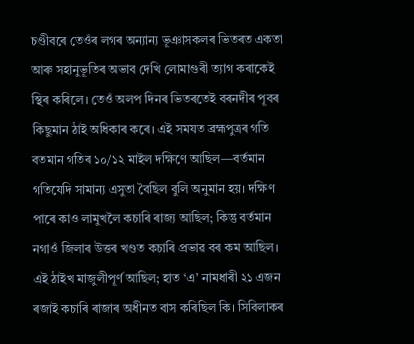চণ্ডীবৰে তেওঁৰ লগৰ অন্যান্য ভূঞাসকলৰ ভিতৰত একতা আৰু সহানুভূতিৰ অভাব দেখি লোমাগুৰী ত্যাগ কৰাকেই স্থিৰ কৰিলে। তেওঁ অলপ দিনৰ ভিতৰতেই বৰনদীৰ পূবৰ কিছুমান ঠাই অধিকাৰ কৰে। এই সমযত ব্ৰহ্মপুত্ৰৰ গতি বতমান গতিৰ ১০/১২ মাইল দক্ষিণে আছিল—বৰ্তমান গতিযেদি সামান্য এসুতা বৈছিল বুলি অনুমান হয়। দক্ষিণ পাৰে কাও লামুখলৈ কচাৰি ৰাজ্য আছিল; কিন্তু বৰ্তমান নগাওঁ জিলাৰ উত্তৰ খণ্ডত কচাৰি প্ৰভাৱ বৰ কম আছিল। এই ঠাইখ মাজুলীপূৰ্ণ আছিল; হাত ‘এ’ নামধাৰী ২১ এজন ৰজাই কচাৰি ৰাজাৰ অধীনত বাস কৰিছিল কি। সিবিলাকৰ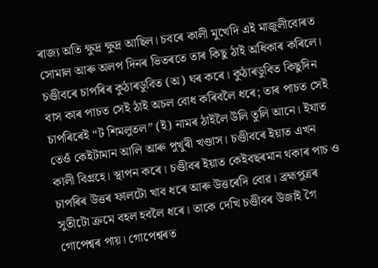ৰাজ্য অতি ক্ষুদ্ৰ ক্ষুদ্ৰ আছিল। চবৰে কালী মুখেদি এই মাজুলীবোৰত সোমাল আৰু অলপ দিনৰ ভিতৰতে তাৰ কিছু ঠাই অধিকাৰ কৰিলে। চণ্ডীবৰে চাপৰিৰ কুঠাৰডুবিত (অ) ঘৰ কৰে। কুঠাৰডুবিত কিছুদিন বাস কাৰ পাচত সেই ঠাই অচল বোধ কৰিবলৈ ধৰে; তাৰ পাচত সেই চাপৰিৰেই “ট শিমলুতল” (ই) নামৰ ঠাইলৈ উলি তুলি আনে। ইযাত তেওঁ কেইটামান আলি আৰু পুখুৰী খণ্ডাস। চণ্ডীবৰে ইয়াত এখন কালী বিগ্ৰহে। স্থাপন কৰে। চণ্ডীবৰ ইয়াত কেইবছৰমান থকাৰ পাচ ও চাপৰিৰ উত্তৰ ফালটো খাব ধৰে আৰু উত্তৰেদি বোৱ। ব্ৰহ্মপুত্ৰৰ সুতীটো ক্ৰমে বহল হবলৈ ধৰে। তাকে দেখি চণ্ডীবৰ উজাই গৈ গোপেশ্বৰ পায়। গোপেশ্বৰত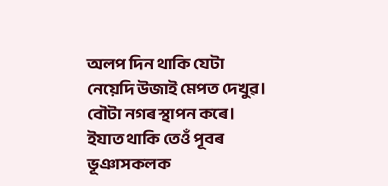অলপ দিন থাকি যেটা নেয়েদি উজাই মেপত দেখুৱ। বৌটা নগৰ স্থাপন কৰে। ইযাত থাকি তেওঁ পূবৰ ভূঞাসকলক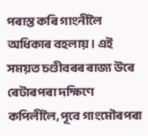পৰাস্ত কৰি গাংনীলৈ অধিকাৰ বহলায়। এই সময়ত চণ্ডীবৰৰ ৰাজ্য উৰে ৰেটাৰপৰা দক্ষিণে কপিলীলৈ, পূবে গাংমৌৰপৰা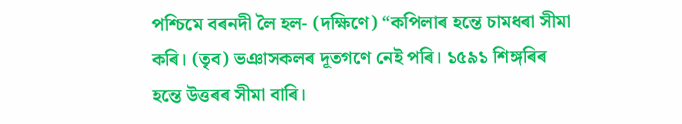পশ্চিমে বৰনদী লৈ হল- (দক্ষিণে) “কপিলাৰ হন্তে চামধৰা সীমা কৰি। (তৃব) ভঞাসকলৰ দূতগণে নেই পৰি। ১৫৯১ শিঙ্গৰিৰ হন্তে উত্তৰৰ সীমা বাৰি।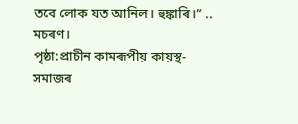তবে লোক যত আনিল। হুঙ্কাৰি।” .. মচৰণ।
পৃষ্ঠা:প্ৰাচীন কামৰূপীয় কায়স্থ-সমাজৰ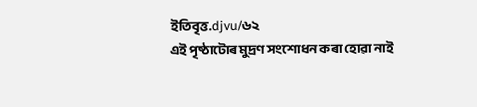ইতিবৃত্ত.djvu/৬২
এই পৃষ্ঠাটোৰ মুদ্ৰণ সংশোধন কৰা হোৱা নাই